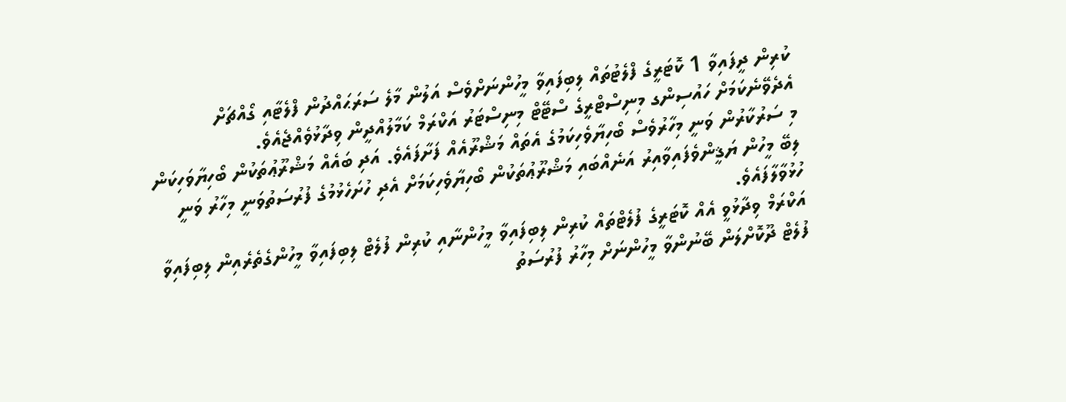ކުރިން ދީފައިވާ 1 ކޮޓަރީގެ ފްލެޓުތައް ލިބިފައިވާ މީހުންނަށްވެސް އަލުން މާލެ ސަރަޙައްދުން ފްލެޓާއި ގޯއްޗަށް އެދެވޭނެކަމަށް ހައުސިންގ މިނިސްޓްރީގެ ސްޓޭޓް މިނިސްޓަރު އަކްރަމް ކަމާލުއްދީން ވިދާޅުވެއްޖެއެވެ.
މި ސަރުކާރުން ވަނީ މިހާރުވެސް ބޯހިޔާވެހިކަމުގެ އެތައް މަޝްރޫއެއް ފަށާފައެވެ. އަދި ބައެއް މަޝްރޫޢުތަކުން ބޯހިޔާވަހިކަން ލިބޭ މީހުން ޔަޤީންވެފައިވާއިރު އަނެއްބައި މަޝްރޫޢުތަކުން ބޯހިޔާވެހިކަމަށް އެދި ހުށަހެޅުމުގެ ފުރުސަތުވަނީ މިހާރު ވަނީ ހުޅުވާލާފައެވެ.
އަކްރަމް ވިދާޅުވީ އެއް ކޮޓަރީގެ ފުލެޓްތައް ކުރިން ލިބިފައިވާ މީހުންނާއި ކުރިން ފުލެޓް ލިބިފައިވާ މީހުންގެތެރެއިން ލިބިފައިވާ ފުލެޓް ދޫކޮށްލަން ބޭނުންވާ މީހުންނަށް މިހާރު ފުރުސަތު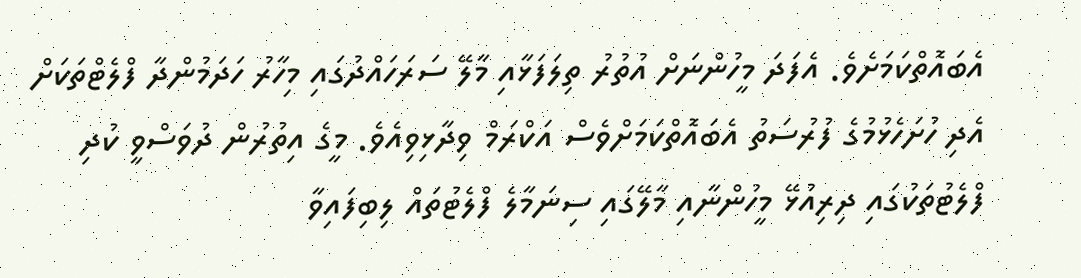އެބައޮތްކަމަށެވެ. އެފަދަ މީހުންނަށް އުތުރު ތިލަފަޅާއި މާލޭ ސަރަހައްދުގައި މިހާރު ހަދަމުންދާ ފްލެޓްތަކަށް އެދި ހުށަހެޅުމުގެ ފުރުސަތު އެބައޮތްކަމަށްވެސް އަކްރަމް ވިދާޅިވިއެވެ. މީގެ އިތުރުން ދުވަސްވީ ކުދި ފްލެޓުތަކުގައި ދިރިއުޅޭ މީހުންނާއި މާލޭގައި ސިނަމާލެ ފްލެޓުތައް ލިބިފައިވާ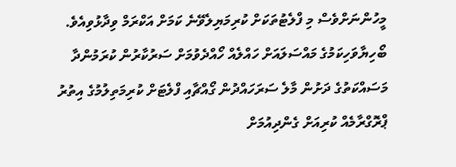މީހުންނަށްވެސް މި ފްލެޓުތަކަށް ކުރިމަޔިލެވޭނެ ކަމަށް އަކްރަމް ވިދާޅުވިއެވެ.
ބޯހިޔާވަހިކަމުގެ މައްސަލައަށް ހައްލެއް ހޯއްދެވުމަށް ސަރުކާރުން ކުރަމުންދާ މަސައްކަތުގެ ދަށުން މާލެ ސަރަހައްދުން ގޯއްޗާއި ފްލެޓަށް ކުރިމަތިލުމުގެ އިތުރު ޕްރޮގްރާމެއް ކުރިއަށް ގެންދިއުމަށް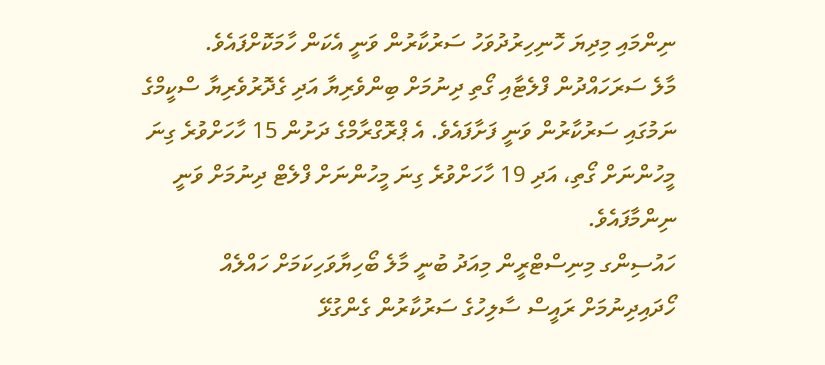ނިންމައި މިދިޔަ ހޮނިހިރުދުވަހު ސަރުކާރުން ވަނީ އެކަން ހާމަކޮށްފައެވެ.
މާލެ ސަރަހައްދުން ފްލެޓާއި ގޯތި ދިނުމަށް ބިންވެރިޔާ އަދި ގެދޮރުވެރިޔާ ސްކީމްގެ ނަމުގައި ސަރުކާރުން ވަނީ ފަށާފައެވެ. އެ ޕްރޮގްރާމްގެ ދަށުން 15 ހާހަށްވުރެ ގިނަ މީހުންނަށް ގޯތި، އަދި 19 ހާހަށްވުރެ ގިނަ މީހުންނަށް ފްލެޓް ދިނުމަށް ވަނީ ނިންމާފައެވެ.
ހައުސިންގ މިނިސްޓްރީން މިއަދު ބުނީ މާލެ ބޯހިޔާވަހިކަމަށް ހައްލެއް ހޯދައިދިނުމަށް ރައީސް ސާލިހުގެ ސަރުކާރުން ގެންގުޅޭ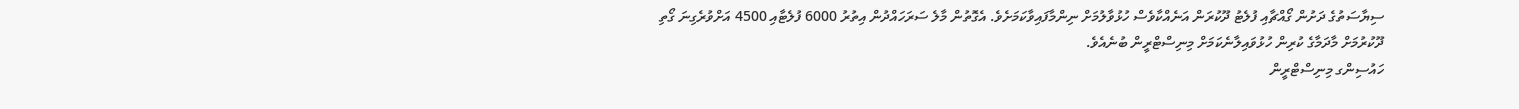ސިޔާސަތުގެ ދަށުން ގޯއްޗާއި ފުލެޓު ދޫކުރަން އަނެއްކާވެސް ހުޅުވާލުމަށް ނިންމާފައިވާކަމަށެވެ. އެގޮތުން މާލެ ސަރަހައްދުން އިތުރު 6000 ފުލެޓާއި 4500 އަށްވުރެގިނަ ގޯތި ދޫކުރުމަށް މާދަމާގެ ކުރިން ހުޅުވައިލާނެކަމަށް މިނިސްޓްރީން ބުނެއެވެ.
ހައުސިންގ މިނިސްޓްރީން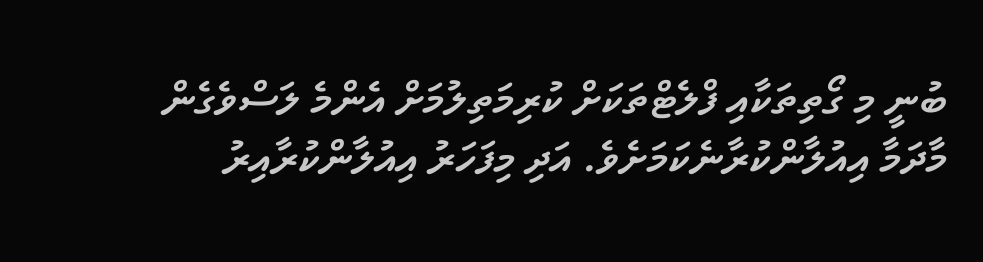ބުނީ މި ގޯތިތަކާއި ފްލެޓްތަކަށް ކުރިމަތިލުމަށް އެންމެ ލަސްވެގެން މާދަމާ އިއުލާންކުރާނެކަމަށެވެ. އަދި މިފަހަރު އިއުލާންކުރާއިރު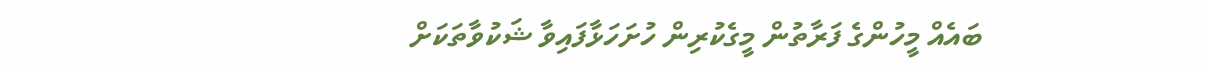ބައެއް މީހުންގެ ފަރާތުން މީގެކުރިން ހުށަހަޅާފައިވާ ޝަކުވާތަކަށް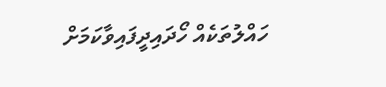ހައްލުތަކެއް ހޯދައިދީފައިވާކަމަށް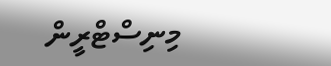މިނިސްޓްރީން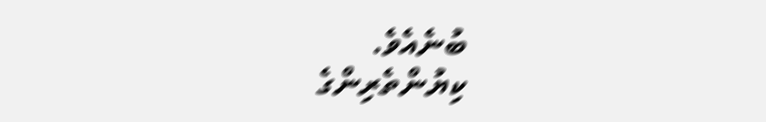ބުނެއެވެ.
ކިޔުންތެރިންގެ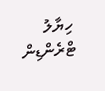ހިޔާލު
ޓްރެންޑިން